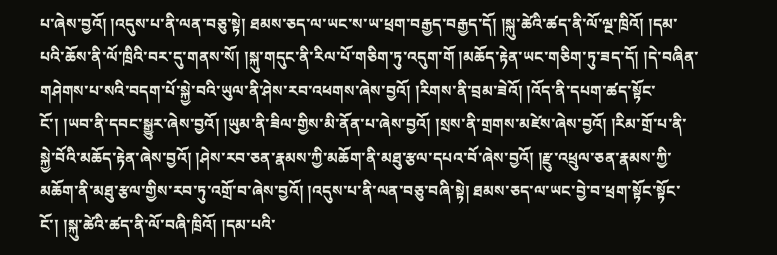པ་ཞེས་བྱའོ། །འདུས་པ་ནི་ལན་བཅུ་སྟེ། ཐམས་ཅད་ལ་ཡང་ས་ཡ་ཕྲག་བརྒྱད་བརྒྱད་དོ། །སྐུ་ཚེའི་ཚད་ནི་ལོ་ལྔ་ཁྲིའོ། །དམ་པའི་ཆོས་ནི་ལོ་ཁྲིའི་བར་དུ་གནས་སོ། །སྐུ་གདུང་ནི་རིལ་པོ་གཅིག་ཏུ་འདུག་གོ །མཆོད་རྟེན་ཡང་གཅིག་ཏུ་ཟད་དོ། །དེ་བཞིན་གཤེགས་པ་སའི་བདག་པོ་སྐྱེ་བའི་ཡུལ་ནི་ཤེས་རབ་འཕགས་ཞེས་བྱའོ། །རིགས་ནི་བྲམ་ཟེའོ། །འོད་ནི་དཔག་ཚད་སྟོང་ངོ་། །ཡབ་ནི་དབང་སྒྱུར་ཞེས་བྱའོ། །ཡུམ་ནི་ཟིལ་གྱིས་མི་ནོན་པ་ཞེས་བྱའོ། །སྲས་ནི་གྲགས་མཛེས་ཞེས་བྱའོ། །རིམ་གྲོ་པ་ནི་སྐྱེ་བོའི་མཆོད་རྟེན་ཞེས་བྱའོ། །ཤེས་རབ་ཅན་རྣམས་ཀྱི་མཆོག་ནི་མཐུ་རྩལ་དཔའ་བོ་ཞེས་བྱའོ། །རྫུ་འཕྲུལ་ཅན་རྣམས་ཀྱི་མཆོག་ནི་མཐུ་རྩལ་གྱིས་རབ་ཏུ་འགྲོ་བ་ཞེས་བྱའོ། །འདུས་པ་ནི་ལན་བཅུ་བཞི་སྟེ། ཐམས་ཅད་ལ་ཡང་བྱེ་བ་ཕྲག་སྟོང་སྟོང་ངོ་། །སྐུ་ཚེའི་ཚད་ནི་ལོ་བཞི་ཁྲིའོ། །དམ་པའི་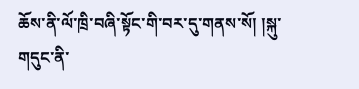ཆོས་ནི་ལོ་ཁྲི་བཞི་སྟོང་གི་བར་དུ་གནས་སོ། །སྐུ་གདུང་ནི་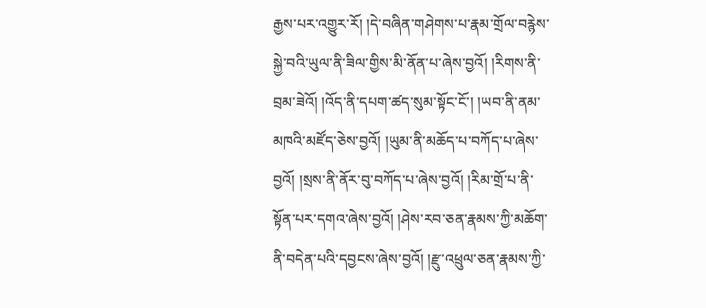རྒྱས་པར་འགྱུར་རོ། །དེ་བཞིན་གཤེགས་པ་རྣམ་གྲོལ་བརྙེས་སྐྱེ་བའི་ཡུལ་ནི་ཟིལ་གྱིས་མི་ནོན་པ་ཞེས་བྱའོ། །རིགས་ནི་བྲམ་ཟེའོ། །འོད་ནི་དཔག་ཚད་སུམ་སྟོང་ངོ་། །ཡབ་ནི་ནམ་མཁའི་མཛོད་ཅེས་བྱའོ། །ཡུམ་ནི་མཆོད་པ་བཀོད་པ་ཞེས་བྱའོ། །སྲས་ནི་ནོར་བུ་བཀོད་པ་ཞེས་བྱའོ། །རིམ་གྲོ་པ་ནི་སྟོན་པར་དགའ་ཞེས་བྱའོ། །ཤེས་རབ་ཅན་རྣམས་ཀྱི་མཆོག་ནི་བདེན་པའི་དབྱངས་ཞེས་བྱའོ། །རྫུ་འཕྲུལ་ཅན་རྣམས་ཀྱི་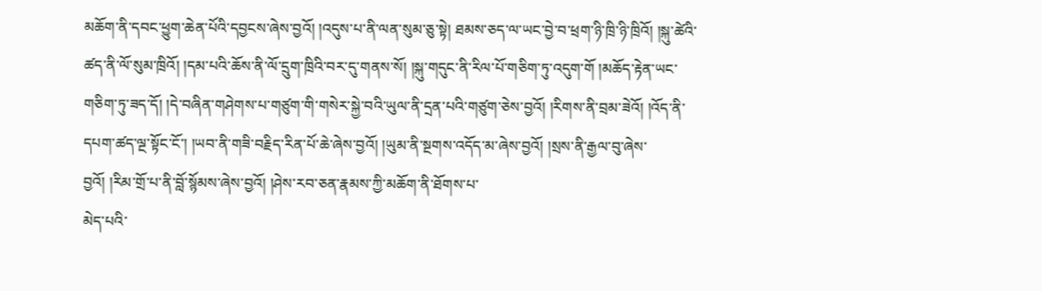མཆོག་ནི་དབང་ཕྱུག་ཆེན་པོའི་དབྱངས་ཞེས་བྱའོ། །འདུས་པ་ནི་ལན་སུམ་ཅུ་སྟེ། ཐམས་ཅད་ལ་ཡང་བྱེ་བ་ཕྲག་ཉི་ཁྲི་ཉི་ཁྲིའོ། །སྐུ་ཚེའི་ཚད་ནི་ལོ་སུམ་ཁྲིའོ། །དམ་པའི་ཆོས་ནི་ལོ་དྲུག་ཁྲིའི་བར་དུ་གནས་སོ། །སྐུ་གདུང་ནི་རིལ་པོ་གཅིག་ཏུ་འདུག་གོ །མཆོད་རྟེན་ཡང་གཅིག་ཏུ་ཟད་དོ། །དེ་བཞིན་གཤེགས་པ་གཙུག་གི་གསེར་སྐྱེ་བའི་ཡུལ་ནི་དྲན་པའི་གཙུག་ཅེས་བྱའོ། །རིགས་ནི་བྲམ་ཟེའོ། །འོད་ནི་དཔག་ཚད་ལྔ་སྟོང་ངོ་། །ཡབ་ནི་གཟི་བརྗིད་རིན་པོ་ཆེ་ཞེས་བྱའོ། །ཡུམ་ནི་སྔགས་འདོད་མ་ཞེས་བྱའོ། །སྲས་ནི་རྒྱལ་བུ་ཞེས་བྱའོ། །རིམ་གྲོ་པ་ནི་བློ་སྙོམས་ཞེས་བྱའོ། །ཤེས་རབ་ཅན་རྣམས་ཀྱི་མཆོག་ནི་ཐོགས་པ་
མེད་པའི་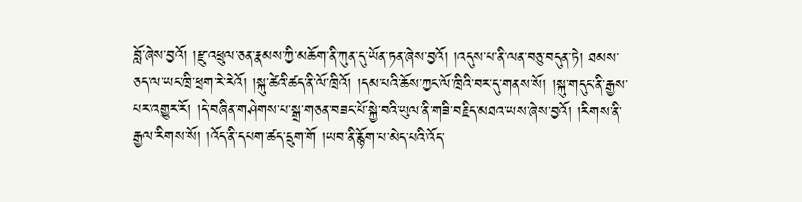བློ་ཞེས་བྱའོ། །རྫུ་འཕྲུལ་ཅན་རྣམས་ཀྱི་མཆོག་ནི་ཀུན་དུ་ཡོན་ཏན་ཞེས་བྱའོ། །འདུས་པ་ནི་ལན་བཅུ་བདུན་ཏེ། ཐམས་ཅད་ལ་ཡང་ཁྲི་ཕྲག་རེ་རེའོ། །སྐུ་ཚེའི་ཚད་ནི་ལོ་ཁྲིའོ། །དམ་པའི་ཆོས་ཀྱང་ལོ་ཁྲིའི་བར་དུ་གནས་སོ། །སྐུ་གདུང་ནི་རྒྱས་པར་འགྱུར་རོ། །དེ་བཞིན་གཤེགས་པ་སྒྲ་གཅན་བཟང་པོ་སྐྱེ་བའི་ཡུལ་ནི་གཟི་བརྗིད་མཐའ་ཡས་ཞེས་བྱའོ། །རིགས་ནི་རྒྱལ་རིགས་སོ། །འོད་ནི་དཔག་ཚད་དྲུག་གོ །ཡབ་ནི་རྙོག་པ་མེད་པའི་འོད་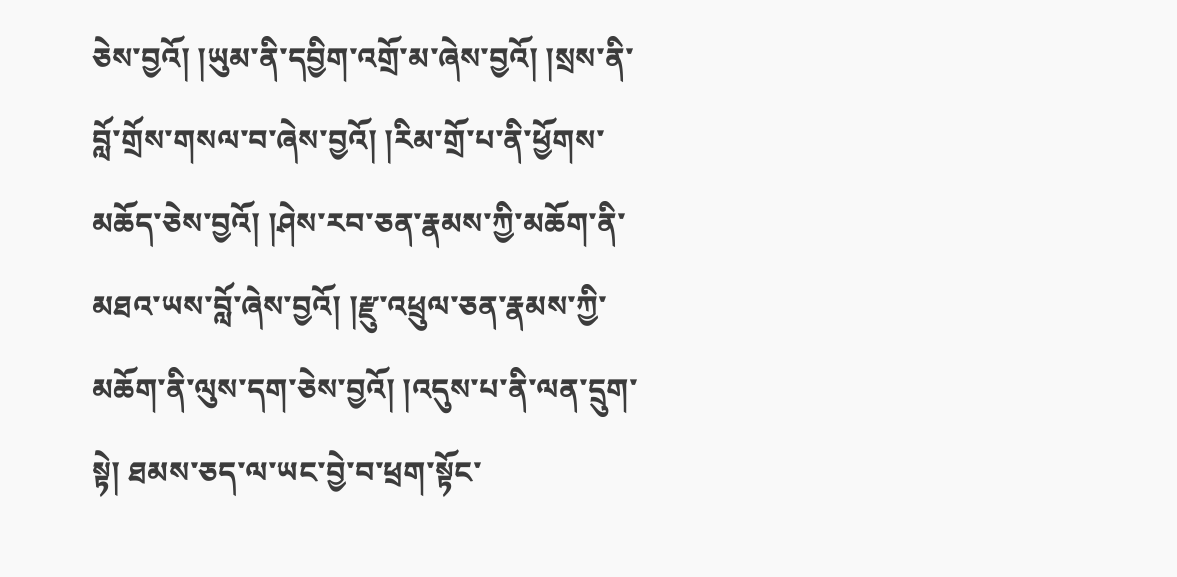ཅེས་བྱའོ། །ཡུམ་ནི་དབྱིག་འགྲོ་མ་ཞེས་བྱའོ། །སྲས་ནི་བློ་གྲོས་གསལ་བ་ཞེས་བྱའོ། །རིམ་གྲོ་པ་ནི་ཕྱོགས་མཆོད་ཅེས་བྱའོ། །ཤེས་རབ་ཅན་རྣམས་ཀྱི་མཆོག་ནི་མཐའ་ཡས་བློ་ཞེས་བྱའོ། །རྫུ་འཕྲུལ་ཅན་རྣམས་ཀྱི་མཆོག་ནི་ལུས་དག་ཅེས་བྱའོ། །འདུས་པ་ནི་ལན་དྲུག་སྟེ། ཐམས་ཅད་ལ་ཡང་བྱེ་བ་ཕྲག་སྟོང་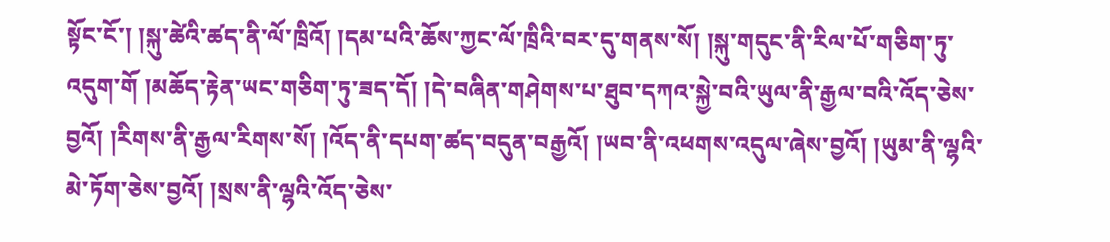སྟོང་ངོ་། །སྐུ་ཚེའི་ཚད་ནི་ལོ་ཁྲིའོ། །དམ་པའི་ཆོས་ཀྱང་ལོ་ཁྲིའི་བར་དུ་གནས་སོ། །སྐུ་གདུང་ནི་རིལ་པོ་གཅིག་ཏུ་འདུག་གོ །མཆོད་རྟེན་ཡང་གཅིག་ཏུ་ཟད་དོ། །དེ་བཞིན་གཤེགས་པ་ཐུབ་དཀའ་སྐྱེ་བའི་ཡུལ་ནི་རྒྱལ་བའི་འོད་ཅེས་བྱའོ། །རིགས་ནི་རྒྱལ་རིགས་སོ། །འོད་ནི་དཔག་ཚད་བདུན་བརྒྱའོ། །ཡབ་ནི་འཕགས་འདུལ་ཞེས་བྱའོ། །ཡུམ་ནི་ལྷའི་མེ་ཏོག་ཅེས་བྱའོ། །སྲས་ནི་ལྷའི་འོད་ཅེས་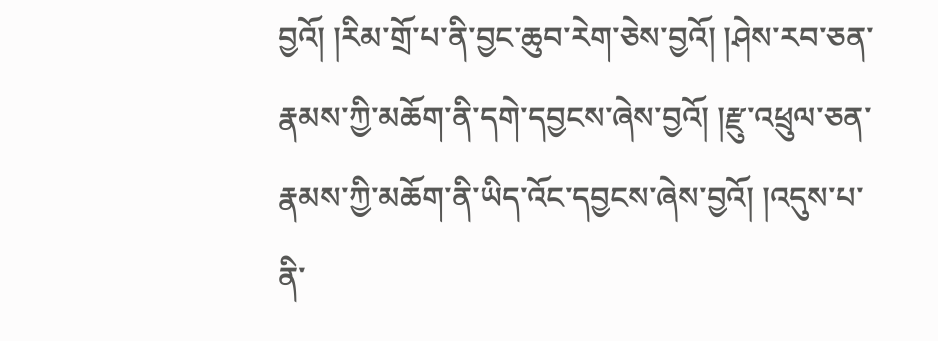བྱའོ། །རིམ་གྲོ་པ་ནི་བྱང་ཆུབ་རེག་ཅེས་བྱའོ། །ཤེས་རབ་ཅན་རྣམས་ཀྱི་མཆོག་ནི་དགེ་དབྱངས་ཞེས་བྱའོ། །རྫུ་འཕྲུལ་ཅན་རྣམས་ཀྱི་མཆོག་ནི་ཡིད་འོང་དབྱངས་ཞེས་བྱའོ། །འདུས་པ་ནི་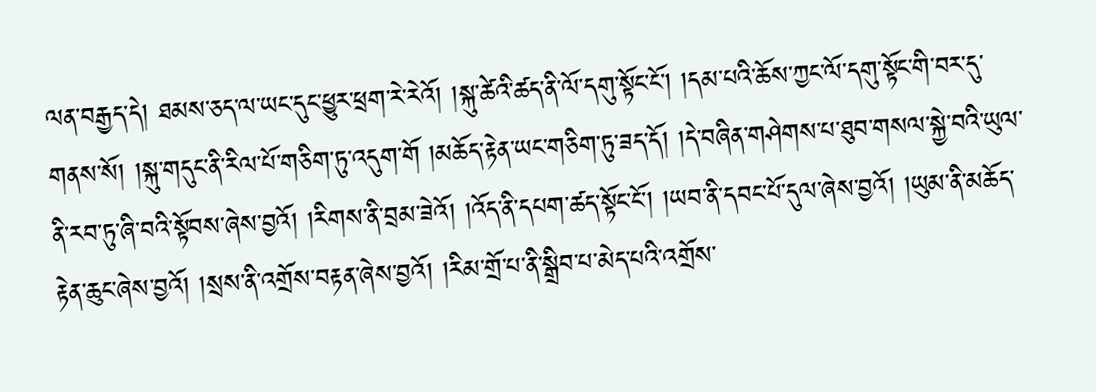ལན་བརྒྱད་དེ། ཐམས་ཅད་ལ་ཡང་དུང་ཕྱུར་ཕྲག་རེ་རེའོ། །སྐུ་ཚེའི་ཚད་ནི་ལོ་དགུ་སྟོང་ངོ་། །དམ་པའི་ཆོས་ཀྱང་ལོ་དགུ་སྟོང་གི་བར་དུ་གནས་སོ། །སྐུ་གདུང་ནི་རིལ་པོ་གཅིག་ཏུ་འདུག་གོ །མཆོད་རྟེན་ཡང་གཅིག་ཏུ་ཟད་དོ། །དེ་བཞིན་གཤེགས་པ་ཐུབ་གསལ་སྐྱེ་བའི་ཡུལ་ནི་རབ་ཏུ་ཞི་བའི་སྟོབས་ཞེས་བྱའོ། །རིགས་ནི་བྲམ་ཟེའོ། །འོད་ནི་དཔག་ཚད་སྟོང་ངོ་། །ཡབ་ནི་དབང་པོ་དུལ་ཞེས་བྱའོ། །ཡུམ་ནི་མཆོད་རྟེན་ཆུང་ཞེས་བྱའོ། །སྲས་ནི་འགྲོས་བརྟན་ཞེས་བྱའོ། །རིམ་གྲོ་པ་ནི་སྒྲིབ་པ་མེད་པའི་འགྲོས་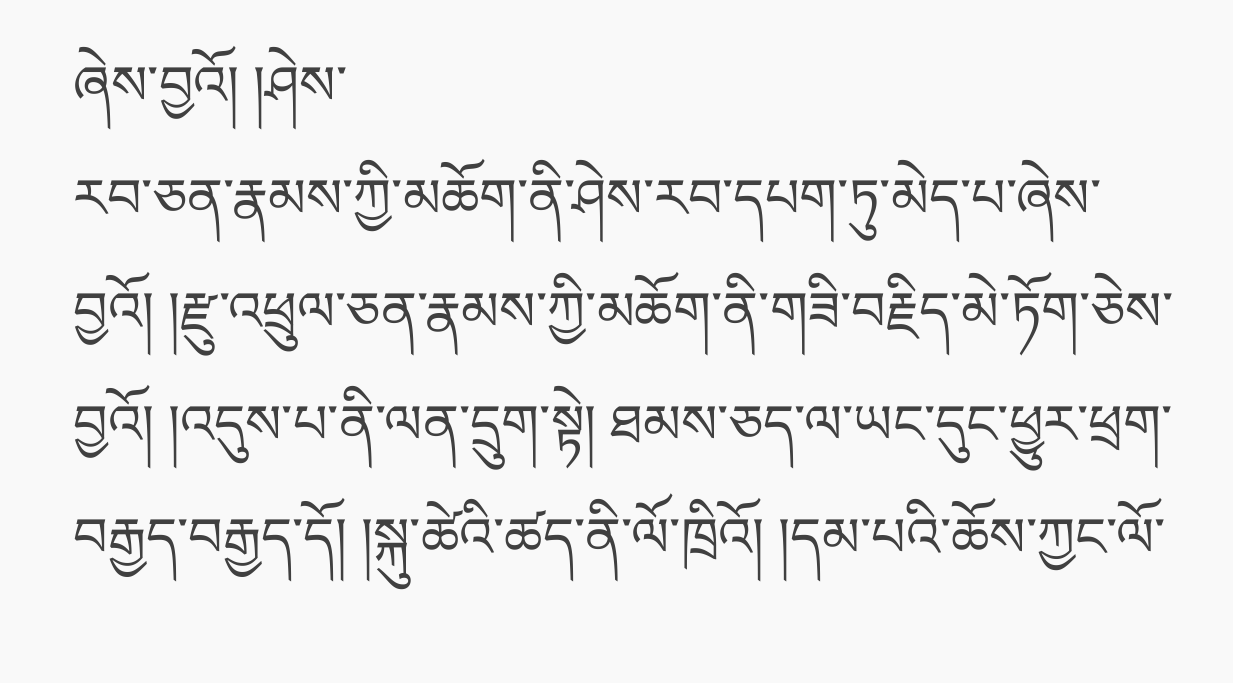ཞེས་བྱའོ། །ཤེས་
རབ་ཅན་རྣམས་ཀྱི་མཆོག་ནི་ཤེས་རབ་དཔག་ཏུ་མེད་པ་ཞེས་བྱའོ། །རྫུ་འཕྲུལ་ཅན་རྣམས་ཀྱི་མཆོག་ནི་གཟི་བརྗིད་མེ་ཏོག་ཅེས་བྱའོ། །འདུས་པ་ནི་ལན་དྲུག་སྟེ། ཐམས་ཅད་ལ་ཡང་དུང་ཕྱུར་ཕྲག་བརྒྱད་བརྒྱད་དོ། །སྐུ་ཚེའི་ཚད་ནི་ལོ་ཁྲིའོ། །དམ་པའི་ཆོས་ཀྱང་ལོ་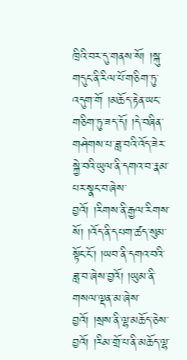ཁྲིའི་བར་དུ་གནས་སོ། །སྐུ་གདུང་ནི་རིལ་པོ་གཅིག་ཏུ་འདུག་གོ །མཆོད་རྟེན་ཡང་གཅིག་ཏུ་ཟད་དོ། །དེ་བཞིན་གཤེགས་པ་ཟླ་བའི་འོད་ཟེར་སྐྱེ་བའི་ཡུལ་ནི་དགའ་བ་རྣམ་པར་སྣང་བ་ཞེས་བྱའོ། །རིགས་ནི་རྒྱལ་རིགས་སོ། །འོད་ནི་དཔག་ཚད་སུམ་སྟོང་ངོ་། །ཡབ་ནི་དགའ་བའི་ཟླ་བ་ཞེས་བྱའོ། །ཡུམ་ནི་གསལ་ལྡན་མ་ཞེས་བྱའོ། །སྲས་ནི་ལྷ་མཆོད་ཅེས་བྱའོ། །རིམ་གྲོ་པ་ནི་མཆོད་ལྷ་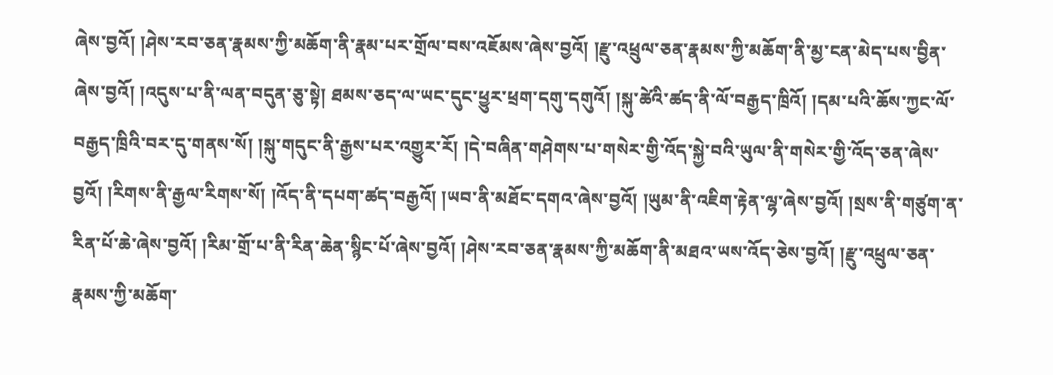ཞེས་བྱའོ། །ཤེས་རབ་ཅན་རྣམས་ཀྱི་མཆོག་ནི་རྣམ་པར་གྲོལ་བས་འཇོམས་ཞེས་བྱའོ། །རྫུ་འཕྲུལ་ཅན་རྣམས་ཀྱི་མཆོག་ནི་མྱ་ངན་མེད་པས་བྱིན་ཞེས་བྱའོ། །འདུས་པ་ནི་ལན་བདུན་ཅུ་སྟེ། ཐམས་ཅད་ལ་ཡང་དུང་ཕྱུར་ཕྲག་དགུ་དགུའོ། །སྐུ་ཚེའི་ཚད་ནི་ལོ་བརྒྱད་ཁྲིའོ། །དམ་པའི་ཆོས་ཀྱང་ལོ་བརྒྱད་ཁྲིའི་བར་དུ་གནས་སོ། །སྐུ་གདུང་ནི་རྒྱས་པར་འགྱུར་རོ། །དེ་བཞིན་གཤེགས་པ་གསེར་གྱི་འོད་སྐྱེ་བའི་ཡུལ་ནི་གསེར་གྱི་འོད་ཅན་ཞེས་བྱའོ། །རིགས་ནི་རྒྱལ་རིགས་སོ། །འོད་ནི་དཔག་ཚད་བརྒྱའོ། །ཡབ་ནི་མཐོང་དགའ་ཞེས་བྱའོ། །ཡུམ་ནི་འཇིག་རྟེན་ལྷ་ཞེས་བྱའོ། །སྲས་ནི་གཙུག་ན་རིན་པོ་ཆེ་ཞེས་བྱའོ། །རིམ་གྲོ་པ་ནི་རིན་ཆེན་སྙིང་པོ་ཞེས་བྱའོ། །ཤེས་རབ་ཅན་རྣམས་ཀྱི་མཆོག་ནི་མཐའ་ཡས་འོད་ཅེས་བྱའོ། །རྫུ་འཕྲུལ་ཅན་རྣམས་ཀྱི་མཆོག་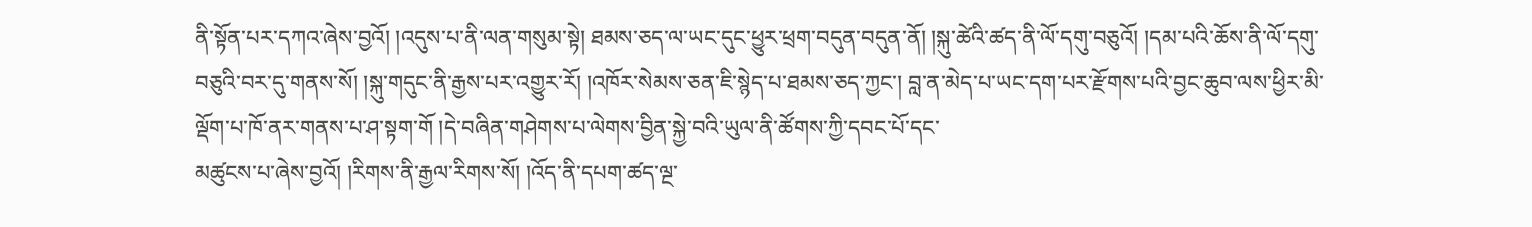ནི་སྟོན་པར་དཀའ་ཞེས་བྱའོ། །འདུས་པ་ནི་ལན་གསུམ་སྟེ། ཐམས་ཅད་ལ་ཡང་དུང་ཕྱུར་ཕྲག་བདུན་བདུན་ནོ། །སྐུ་ཚེའི་ཚད་ནི་ལོ་དགུ་བཅུའོ། །དམ་པའི་ཆོས་ནི་ལོ་དགུ་བཅུའི་བར་དུ་གནས་སོ། །སྐུ་གདུང་ནི་རྒྱས་པར་འགྱུར་རོ། །འཁོར་སེམས་ཅན་ཇི་སྙེད་པ་ཐམས་ཅད་ཀྱང་། བླ་ན་མེད་པ་ཡང་དག་པར་རྫོགས་པའི་བྱང་ཆུབ་ལས་ཕྱིར་མི་ལྡོག་པ་ཁོ་ནར་གནས་པ་ཤ་སྟག་གོ །དེ་བཞིན་གཤེགས་པ་ལེགས་བྱིན་སྐྱེ་བའི་ཡུལ་ནི་ཚོགས་ཀྱི་དབང་པོ་དང་
མཚུངས་པ་ཞེས་བྱའོ། །རིགས་ནི་རྒྱལ་རིགས་སོ། །འོད་ནི་དཔག་ཚད་ལྔ་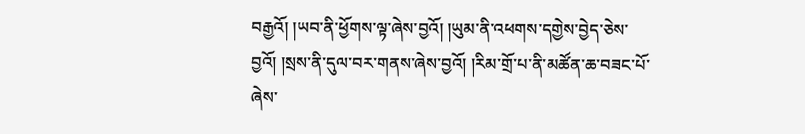བརྒྱའོ། །ཡབ་ནི་ཕྱོགས་ལྟ་ཞེས་བྱའོ། །ཡུམ་ནི་འཕགས་དགྱེས་བྱེད་ཅེས་བྱའོ། །སྲས་ནི་དུལ་བར་གནས་ཞེས་བྱའོ། །རིམ་གྲོ་པ་ནི་མཚོན་ཆ་བཟང་པོ་ཞེས་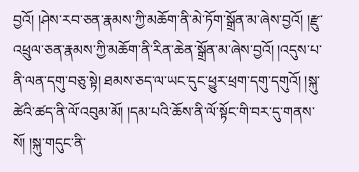བྱའོ། །ཤེས་རབ་ཅན་རྣམས་ཀྱི་མཆོག་ནི་མེ་ཏོག་སྒྲོན་མ་ཞེས་བྱའོ། །རྫུ་འཕྲུལ་ཅན་རྣམས་ཀྱི་མཆོག་ནི་རིན་ཆེན་སྒྲོན་མ་ཞེས་བྱའོ། །འདུས་པ་ནི་ལན་དགུ་བཅུ་སྟེ། ཐམས་ཅད་ལ་ཡང་དུང་ཕྱུར་ཕྲག་དགུ་དགུའོ། །སྐུ་ཚེའི་ཚད་ནི་ལོ་འབུམ་མོ། །དམ་པའི་ཆོས་ནི་ལོ་སྟོང་གི་བར་དུ་གནས་སོ། །སྐུ་གདུང་ནི་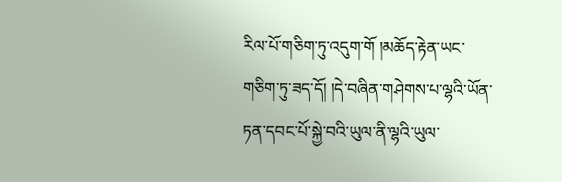རིལ་པོ་གཅིག་ཏུ་འདུག་གོ །མཆོད་རྟེན་ཡང་གཅིག་ཏུ་ཟད་དོ། །དེ་བཞིན་གཤེགས་པ་ལྷའི་ཡོན་ཏན་དབང་པོ་སྐྱེ་བའི་ཡུལ་ནི་ལྷའི་ཡུལ་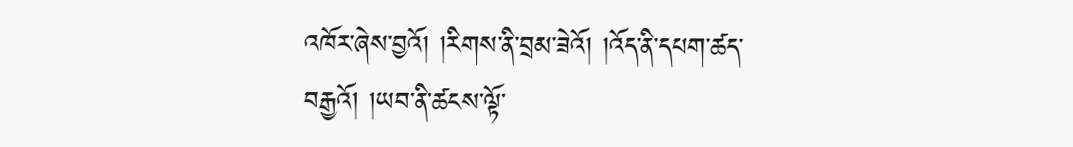འཁོར་ཞེས་བྱའོ། །རིགས་ནི་བྲམ་ཟེའོ། །འོད་ནི་དཔག་ཚད་བརྒྱའོ། །ཡབ་ནི་ཚངས་ལྟོ་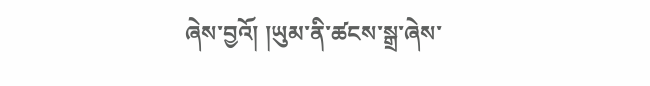ཞེས་བྱའོ། །ཡུམ་ནི་ཚངས་སྒྲ་ཞེས་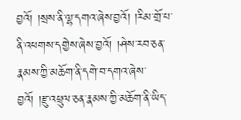བྱའོ། །སྲས་ནི་ལྷ་དགའ་ཞེས་བྱའོ། །རིམ་གྲོ་པ་ནི་འཕགས་དགྱེས་ཞེས་བྱའོ། །ཤེས་རབ་ཅན་རྣམས་ཀྱི་མཆོག་ནི་དགེ་བ་དགའ་ཞེས་བྱའོ། །རྫུ་འཕྲུལ་ཅན་རྣམས་ཀྱི་མཆོག་ནི་ཡིད་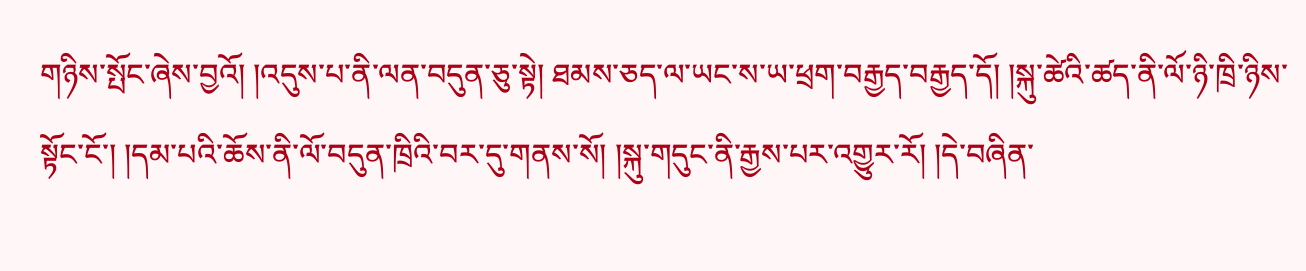གཉིས་སྤོང་ཞེས་བྱའོ། །འདུས་པ་ནི་ལན་བདུན་ཅུ་སྟེ། ཐམས་ཅད་ལ་ཡང་ས་ཡ་ཕྲག་བརྒྱད་བརྒྱད་དོ། །སྐུ་ཚེའི་ཚད་ནི་ལོ་ཉི་ཁྲི་ཉིས་སྟོང་ངོ་། །དམ་པའི་ཆོས་ནི་ལོ་བདུན་ཁྲིའི་བར་དུ་གནས་སོ། །སྐུ་གདུང་ནི་རྒྱས་པར་འགྱུར་རོ། །དེ་བཞིན་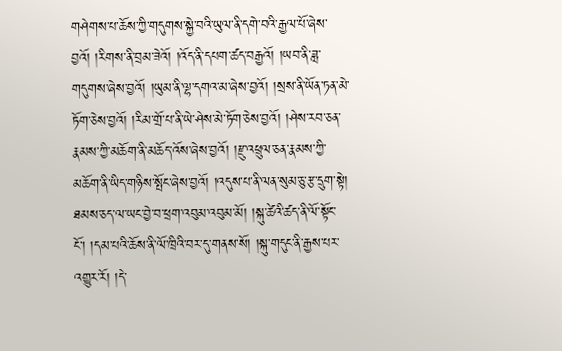གཤེགས་པ་ཆོས་ཀྱི་གདུགས་སྐྱེ་བའི་ཡུལ་ནི་དགེ་བའི་རྒྱལ་པོ་ཞེས་བྱའོ། །རིགས་ནི་བྲམ་ཟེའོ། །འོད་ནི་དཔག་ཚད་བརྒྱའོ། །ཡབ་ནི་ཟླ་གདུགས་ཞེས་བྱའོ། །ཡུམ་ནི་ལྷ་དགའ་མ་ཞེས་བྱའོ། །སྲས་ནི་ཡོན་ཏན་མེ་ཏོག་ཅེས་བྱའོ། །རིམ་གྲོ་པ་ནི་ཡེ་ཤེས་མེ་ཏོག་ཅེས་བྱའོ། །ཤེས་རབ་ཅན་རྣམས་ཀྱི་མཆོག་ནི་མཆོད་འོས་ཞེས་བྱའོ། །རྫུ་འཕྲུལ་ཅན་རྣམས་ཀྱི་མཆོག་ནི་ཡིད་གཉིས་སྤོང་ཞེས་བྱའོ། །འདུས་པ་ནི་ལན་སུམ་ཅུ་རྩ་དྲུག་སྟེ། ཐམས་ཅད་ལ་ཡང་བྱེ་བ་ཕྲག་འབུམ་འབུམ་མོ། །སྐུ་ཚེའི་ཚད་ནི་ལོ་སྟོང་ངོ་། །དམ་པའི་ཆོས་ནི་ལོ་ཁྲིའི་བར་དུ་གནས་སོ། །སྐུ་གདུང་ནི་རྒྱས་པར་འགྱུར་རོ། །དེ་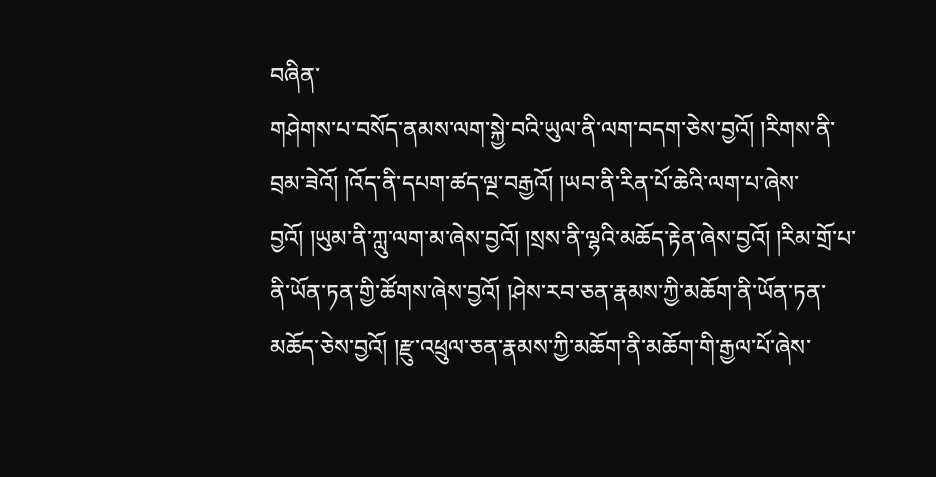བཞིན་
གཤེགས་པ་བསོད་ནམས་ལག་སྐྱེ་བའི་ཡུལ་ནི་ལག་བདག་ཅེས་བྱའོ། །རིགས་ནི་བྲམ་ཟེའོ། །འོད་ནི་དཔག་ཚད་ལྔ་བརྒྱའོ། །ཡབ་ནི་རིན་པོ་ཆེའི་ལག་པ་ཞེས་བྱའོ། །ཡུམ་ནི་ཀླུ་ལག་མ་ཞེས་བྱའོ། །སྲས་ནི་ལྷའི་མཆོད་རྟེན་ཞེས་བྱའོ། །རིམ་གྲོ་པ་ནི་ཡོན་ཏན་གྱི་ཚོགས་ཞེས་བྱའོ། །ཤེས་རབ་ཅན་རྣམས་ཀྱི་མཆོག་ནི་ཡོན་ཏན་མཆོད་ཅེས་བྱའོ། །རྫུ་འཕྲུལ་ཅན་རྣམས་ཀྱི་མཆོག་ནི་མཆོག་གི་རྒྱལ་པོ་ཞེས་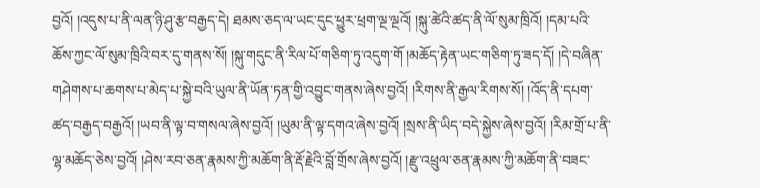བྱའོ། །འདུས་པ་ནི་ལན་ཉི་ཤུ་རྩ་བརྒྱད་དེ། ཐམས་ཅད་ལ་ཡང་དུང་ཕྱུར་ཕྲག་ལྔ་ལྔའོ། །སྐུ་ཚེའི་ཚད་ནི་ལོ་སུམ་ཁྲིའོ། །དམ་པའི་ཆོས་ཀྱང་ལོ་སུམ་ཁྲིའི་བར་དུ་གནས་སོ། །སྐུ་གདུང་ནི་རིལ་པོ་གཅིག་ཏུ་འདུག་གོ །མཆོད་རྟེན་ཡང་གཅིག་ཏུ་ཟད་དོ། །དེ་བཞིན་གཤེགས་པ་ཆགས་པ་མེད་པ་སྐྱེ་བའི་ཡུལ་ནི་ཡོན་ཏན་གྱི་འབྱུང་གནས་ཞེས་བྱའོ། །རིགས་ནི་རྒྱལ་རིགས་སོ། །འོད་ནི་དཔག་ཚད་བརྒྱད་བརྒྱའོ། །ཡབ་ནི་ལྟ་བ་གསལ་ཞེས་བྱའོ། །ཡུམ་ནི་ལྟ་དགའ་ཞེས་བྱའོ། །སྲས་ནི་ཡིད་བདེ་སྐྱེས་ཞེས་བྱའོ། །རིམ་གྲོ་པ་ནི་ལྷ་མཆོད་ཅེས་བྱའོ། །ཤེས་རབ་ཅན་རྣམས་ཀྱི་མཆོག་ནི་རྡོ་རྗེའི་བློ་གྲོས་ཞེས་བྱའོ། །རྫུ་འཕྲུལ་ཅན་རྣམས་ཀྱི་མཆོག་ནི་བཟང་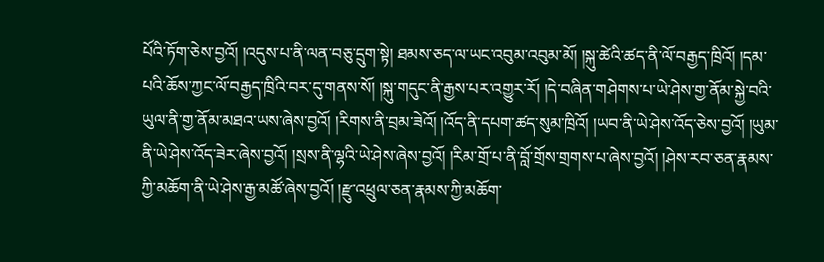པོའི་ཏོག་ཅེས་བྱའོ། །འདུས་པ་ནི་ལན་བཅུ་དྲུག་སྟེ། ཐམས་ཅད་ལ་ཡང་འབུམ་འབུམ་མོ། །སྐུ་ཚེའི་ཚད་ནི་ལོ་བརྒྱད་ཁྲིའོ། །དམ་པའི་ཆོས་ཀྱང་ལོ་བརྒྱད་ཁྲིའི་བར་དུ་གནས་སོ། །སྐུ་གདུང་ནི་རྒྱས་པར་འགྱུར་རོ། །དེ་བཞིན་གཤེགས་པ་ཡེ་ཤེས་གྱ་ནོམ་སྐྱེ་བའི་ཡུལ་ནི་གྱ་ནོམ་མཐའ་ཡས་ཞེས་བྱའོ། །རིགས་ནི་བྲམ་ཟེའོ། །འོད་ནི་དཔག་ཚད་སུམ་ཁྲིའོ། །ཡབ་ནི་ཡེ་ཤེས་འོད་ཅེས་བྱའོ། །ཡུམ་ནི་ཡེ་ཤེས་འོད་ཟེར་ཞེས་བྱའོ། །སྲས་ནི་ལྷའི་ཡེ་ཤེས་ཞེས་བྱའོ། །རིམ་གྲོ་པ་ནི་བློ་གྲོས་གྲགས་པ་ཞེས་བྱའོ། །ཤེས་རབ་ཅན་རྣམས་ཀྱི་མཆོག་ནི་ཡེ་ཤེས་རྒྱ་མཚོ་ཞེས་བྱའོ། །རྫུ་འཕྲུལ་ཅན་རྣམས་ཀྱི་མཆོག་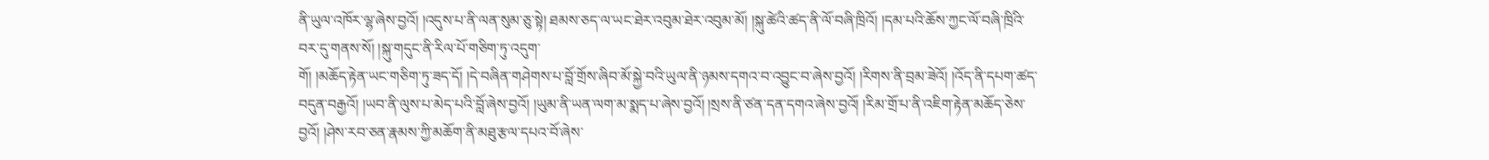ནི་ཡུལ་འཁོར་ལྷ་ཞེས་བྱའོ། །འདུས་པ་ནི་ལན་སུམ་ཅུ་སྟེ། ཐམས་ཅད་ལ་ཡང་ཐེར་འབུམ་ཐེར་འབུམ་མོ། །སྐུ་ཚེའི་ཚད་ནི་ལོ་བཞི་ཁྲིའོ། །དམ་པའི་ཆོས་ཀྱང་ལོ་བཞི་ཁྲིའི་བར་དུ་གནས་སོ། །སྐུ་གདུང་ནི་རིལ་པོ་གཅིག་ཏུ་འདུག་
གོ། །མཆོད་རྟེན་ཡང་གཅིག་ཏུ་ཟད་དོ། །དེ་བཞིན་གཤེགས་པ་བློ་གྲོས་ཞིབ་མོ་སྐྱེ་བའི་ཡུལ་ནི་ཉམས་དགའ་བ་འབྱུང་བ་ཞེས་བྱའོ། །རིགས་ནི་བྲམ་ཟེའོ། །འོད་ནི་དཔག་ཚད་བདུན་བརྒྱའོ། །ཡབ་ནི་ལུས་པ་མེད་པའི་བློ་ཞེས་བྱའོ། །ཡུམ་ནི་ཡན་ལག་མ་སྨད་པ་ཞེས་བྱའོ། །སྲས་ནི་ཙན་དན་དགའ་ཞེས་བྱའོ། །རིམ་གྲོ་པ་ནི་འཇིག་རྟེན་མཆོད་ཅེས་བྱའོ། །ཤེས་རབ་ཅན་རྣམས་ཀྱི་མཆོག་ནི་མཐུ་རྩལ་དཔའ་བོ་ཞེས་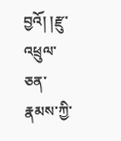བྱའོ། །རྫུ་འཕྲུལ་ཅན་རྣམས་ཀྱི་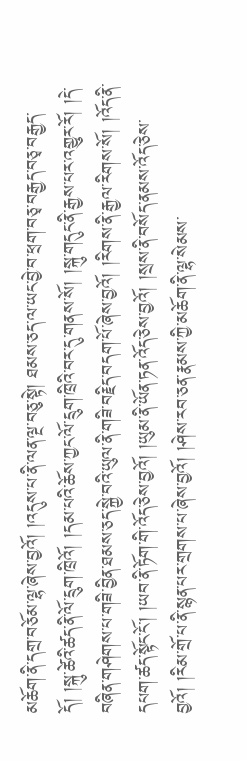མཆོག་ནི་དགྲ་བཅོམ་ལྷ་ཞེས་བྱའོ། །འདུས་པ་ནི་ལན་ལྔ་བཅུ་སྟེ། ཐམས་ཅད་ལ་ཡང་བྱེ་བ་ཕྲག་བཅྭ་བརྒྱད་བཅྭ་བརྒྱད་དོ། །སྐུ་ཚེའི་ཚད་ནི་ལོ་དྲུག་ཁྲིའོ། །དམ་པའི་ཆོས་ཀྱང་ལོ་དྲུག་ཁྲིའི་བར་དུ་གནས་སོ། །སྐུ་གདུང་ནི་རྒྱས་པར་འགྱུར་རོ། །དེ་བཞིན་གཤེགས་པ་གཟི་བྱིན་ཐམས་ཅད་སྐྱེ་བའི་ཡུལ་ནི་གཟི་བརྗིད་བདག་པོ་ཞེས་བྱའོ། །རིགས་ནི་རྒྱལ་རིགས་སོ། །འོད་ནི་དཔག་ཚད་སྟོང་ངོ་། །ཡབ་ནི་ཏོག་གི་འོད་ཅེས་བྱའོ། །ཡུམ་ནི་ཡོན་ཏན་འོད་ཅེས་བྱའོ། །སྲས་ནི་བསོད་ནམས་འོད་ཅེས་བྱའོ། །རིམ་གྲོ་པ་ནི་སྙན་པར་གྲགས་པ་ཞེས་བྱའོ། །ཤེས་རབ་ཅན་རྣམས་ཀྱི་མཆོག་ནི་ལྷ་སེམས་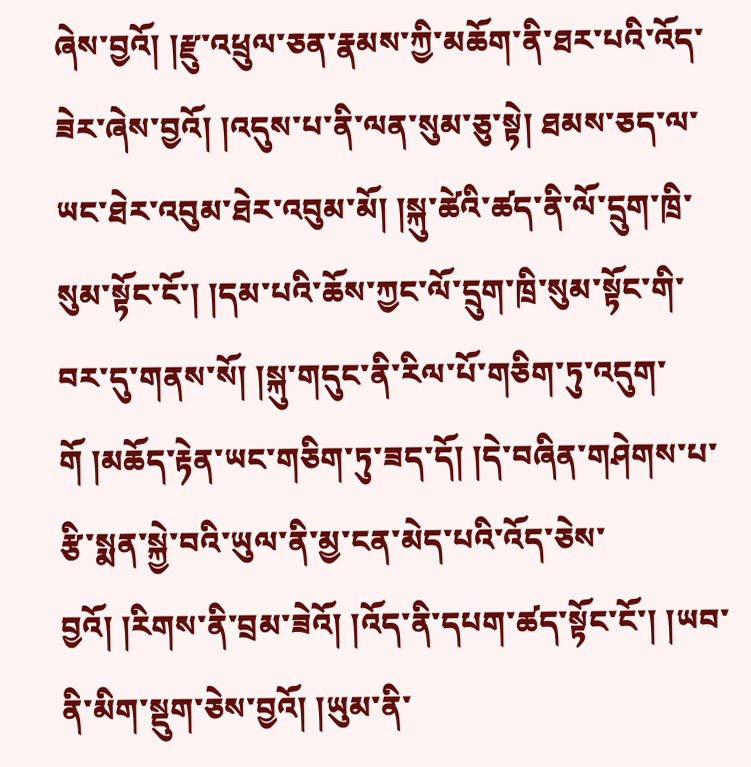ཞེས་བྱའོ། །རྫུ་འཕྲུལ་ཅན་རྣམས་ཀྱི་མཆོག་ནི་ཐར་པའི་འོད་ཟེར་ཞེས་བྱའོ། །འདུས་པ་ནི་ལན་སུམ་ཅུ་སྟེ། ཐམས་ཅད་ལ་ཡང་ཐེར་འབུམ་ཐེར་འབུམ་མོ། །སྐུ་ཚེའི་ཚད་ནི་ལོ་དྲུག་ཁྲི་སུམ་སྟོང་ངོ་། །དམ་པའི་ཆོས་ཀྱང་ལོ་དྲུག་ཁྲི་སུམ་སྟོང་གི་བར་དུ་གནས་སོ། །སྐུ་གདུང་ནི་རིལ་པོ་གཅིག་ཏུ་འདུག་གོ །མཆོད་རྟེན་ཡང་གཅིག་ཏུ་ཟད་དོ། །དེ་བཞིན་གཤེགས་པ་རྩི་སྨན་སྐྱེ་བའི་ཡུལ་ནི་མྱ་ངན་མེད་པའི་འོད་ཅེས་བྱའོ། །རིགས་ནི་བྲམ་ཟེའོ། །འོད་ནི་དཔག་ཚད་སྟོང་ངོ་། །ཡབ་ནི་མིག་སྡུག་ཅེས་བྱའོ། །ཡུམ་ནི་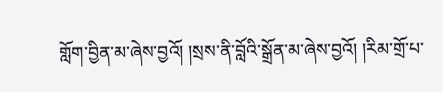གློག་བྱིན་མ་ཞེས་བྱའོ། །སྲས་ནི་བློའི་སྒྲོན་མ་ཞེས་བྱའོ། །རིམ་གྲོ་པ་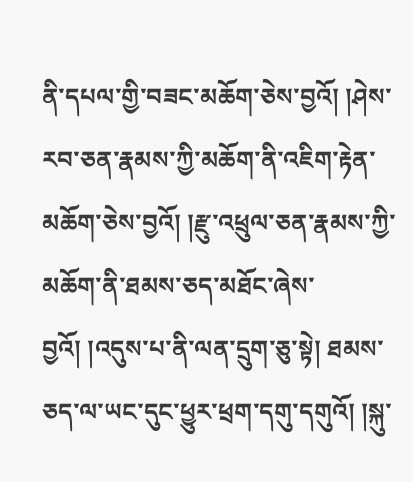ནི་དཔལ་གྱི་བཟང་མཆོག་ཅེས་བྱའོ། །ཤེས་རབ་ཅན་རྣམས་ཀྱི་མཆོག་ནི་འཇིག་རྟེན་མཆོག་ཅེས་བྱའོ། །རྫུ་འཕྲུལ་ཅན་རྣམས་ཀྱི་མཆོག་ནི་ཐམས་ཅད་མཐོང་ཞེས་བྱའོ། །འདུས་པ་ནི་ལན་དྲུག་ཅུ་སྟེ། ཐམས་ཅད་ལ་ཡང་དུང་ཕྱུར་ཕྲག་དགུ་དགུའོ། །སྐུ་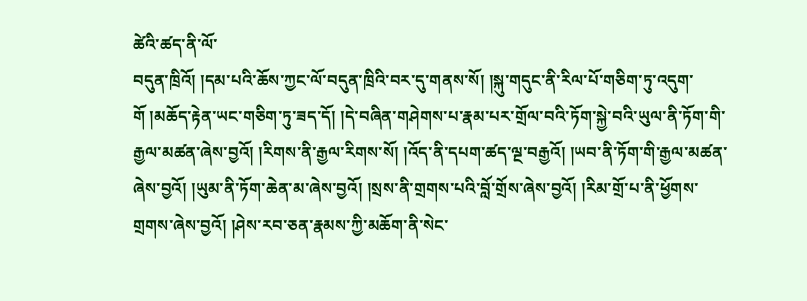ཚེའི་ཚད་ནི་ལོ་
བདུན་ཁྲིའོ། །དམ་པའི་ཆོས་ཀྱང་ལོ་བདུན་ཁྲིའི་བར་དུ་གནས་སོ། །སྐུ་གདུང་ནི་རིལ་པོ་གཅིག་ཏུ་འདུག་གོ །མཆོད་རྟེན་ཡང་གཅིག་ཏུ་ཟད་དོ། །དེ་བཞིན་གཤེགས་པ་རྣམ་པར་གྲོལ་བའི་ཏོག་སྐྱེ་བའི་ཡུལ་ནི་ཏོག་གི་རྒྱལ་མཚན་ཞེས་བྱའོ། །རིགས་ནི་རྒྱལ་རིགས་སོ། །འོད་ནི་དཔག་ཚད་ལྔ་བརྒྱའོ། །ཡབ་ནི་ཏོག་གི་རྒྱལ་མཚན་ཞེས་བྱའོ། །ཡུམ་ནི་ཏོག་ཆེན་མ་ཞེས་བྱའོ། །སྲས་ནི་གྲགས་པའི་བློ་གྲོས་ཞེས་བྱའོ། །རིམ་གྲོ་པ་ནི་ཕྱོགས་གྲགས་ཞེས་བྱའོ། །ཤེས་རབ་ཅན་རྣམས་ཀྱི་མཆོག་ནི་སེང་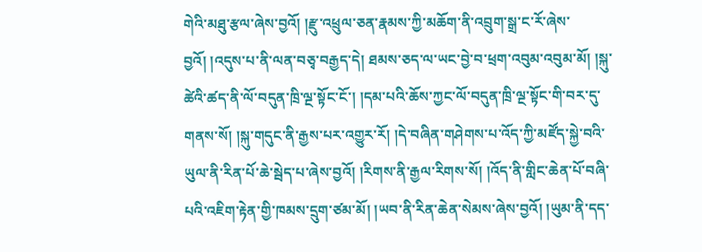གེའི་མཐུ་རྩལ་ཞེས་བྱའོ། །རྫུ་འཕྲུལ་ཅན་རྣམས་ཀྱི་མཆོག་ནི་འབྲུག་སྒྲ་ང་རོ་ཞེས་བྱའོ། །འདུས་པ་ནི་ལན་བཅྭ་བརྒྱད་དེ། ཐམས་ཅད་ལ་ཡང་བྱེ་བ་ཕྲག་འབུམ་འབུམ་མོ། །སྐུ་ཚེའི་ཚད་ནི་ལོ་བདུན་ཁྲི་ལྔ་སྟོང་ངོ་། །དམ་པའི་ཆོས་ཀྱང་ལོ་བདུན་ཁྲི་ལྔ་སྟོང་གི་བར་དུ་གནས་སོ། །སྐུ་གདུང་ནི་རྒྱས་པར་འགྱུར་རོ། །དེ་བཞིན་གཤེགས་པ་འོད་ཀྱི་མཛོད་སྐྱེ་བའི་ཡུལ་ནི་རིན་པོ་ཆེ་སྦེད་པ་ཞེས་བྱའོ། །རིགས་ནི་རྒྱལ་རིགས་སོ། །འོད་ནི་གླིང་ཆེན་པོ་བཞི་པའི་འཇིག་རྟེན་གྱི་ཁམས་དྲུག་ཙམ་མོ། །ཡབ་ནི་རིན་ཆེན་སེམས་ཞེས་བྱའོ། །ཡུམ་ནི་དད་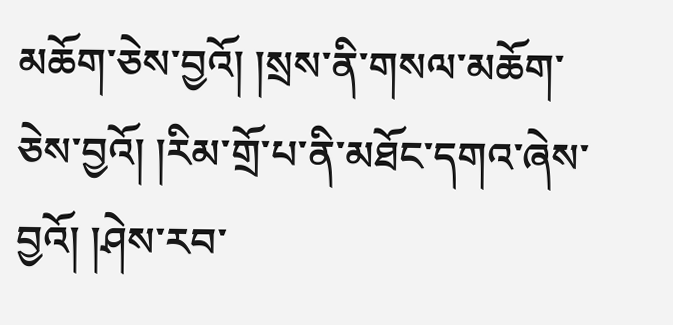མཆོག་ཅེས་བྱའོ། །སྲས་ནི་གསལ་མཆོག་ཅེས་བྱའོ། །རིམ་གྲོ་པ་ནི་མཐོང་དགའ་ཞེས་བྱའོ། །ཤེས་རབ་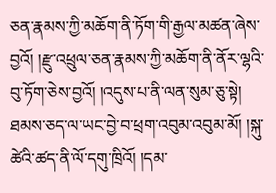ཅན་རྣམས་ཀྱི་མཆོག་ནི་ཏོག་གི་རྒྱལ་མཚན་ཞེས་བྱའོ། །རྫུ་འཕྲུལ་ཅན་རྣམས་ཀྱི་མཆོག་ནི་ནོར་ལྷའི་བུ་ཏོག་ཅེས་བྱའོ། །འདུས་པ་ནི་ལན་སུམ་ཅུ་སྟེ། ཐམས་ཅད་ལ་ཡང་བྱེ་བ་ཕྲག་འབུམ་འབུམ་མོ། །སྐུ་ཚེའི་ཚད་ནི་ལོ་དགུ་ཁྲིའོ། །དམ་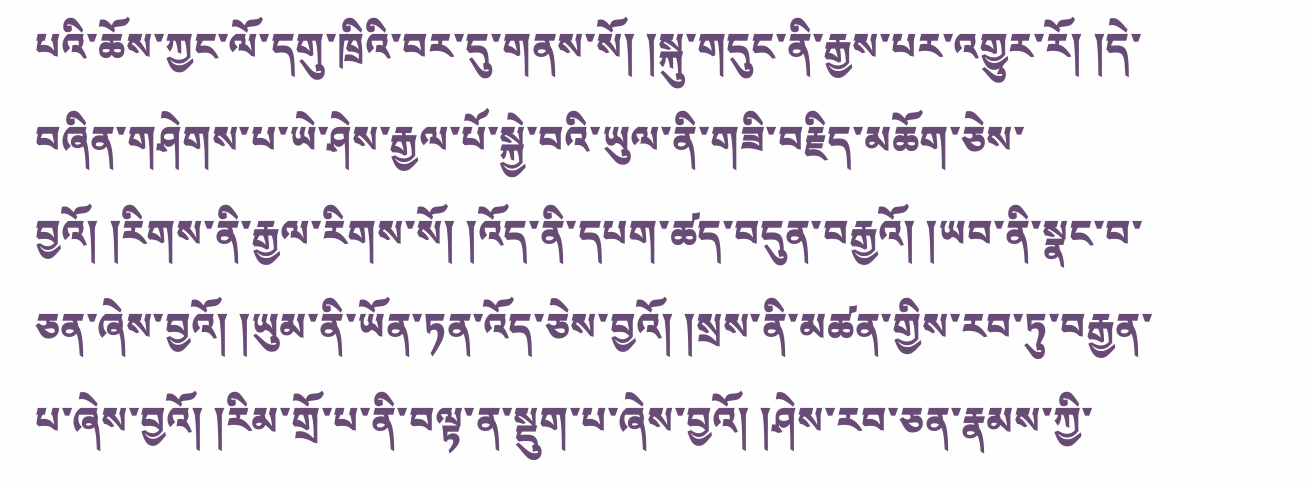པའི་ཆོས་ཀྱང་ལོ་དགུ་ཁྲིའི་བར་དུ་གནས་སོ། །སྐུ་གདུང་ནི་རྒྱས་པར་འགྱུར་རོ། །དེ་བཞིན་གཤེགས་པ་ཡེ་ཤེས་རྒྱལ་པོ་སྐྱེ་བའི་ཡུལ་ནི་གཟི་བརྗིད་མཆོག་ཅེས་བྱའོ། །རིགས་ནི་རྒྱལ་རིགས་སོ། །འོད་ནི་དཔག་ཚད་བདུན་བརྒྱའོ། །ཡབ་ནི་སྣང་བ་ཅན་ཞེས་བྱའོ། །ཡུམ་ནི་ཡོན་ཏན་འོད་ཅེས་བྱའོ། །སྲས་ནི་མཚན་གྱིས་རབ་ཏུ་བརྒྱན་པ་ཞེས་བྱའོ། །རིམ་གྲོ་པ་ནི་བལྟ་ན་སྡུག་པ་ཞེས་བྱའོ། །ཤེས་རབ་ཅན་རྣམས་ཀྱི་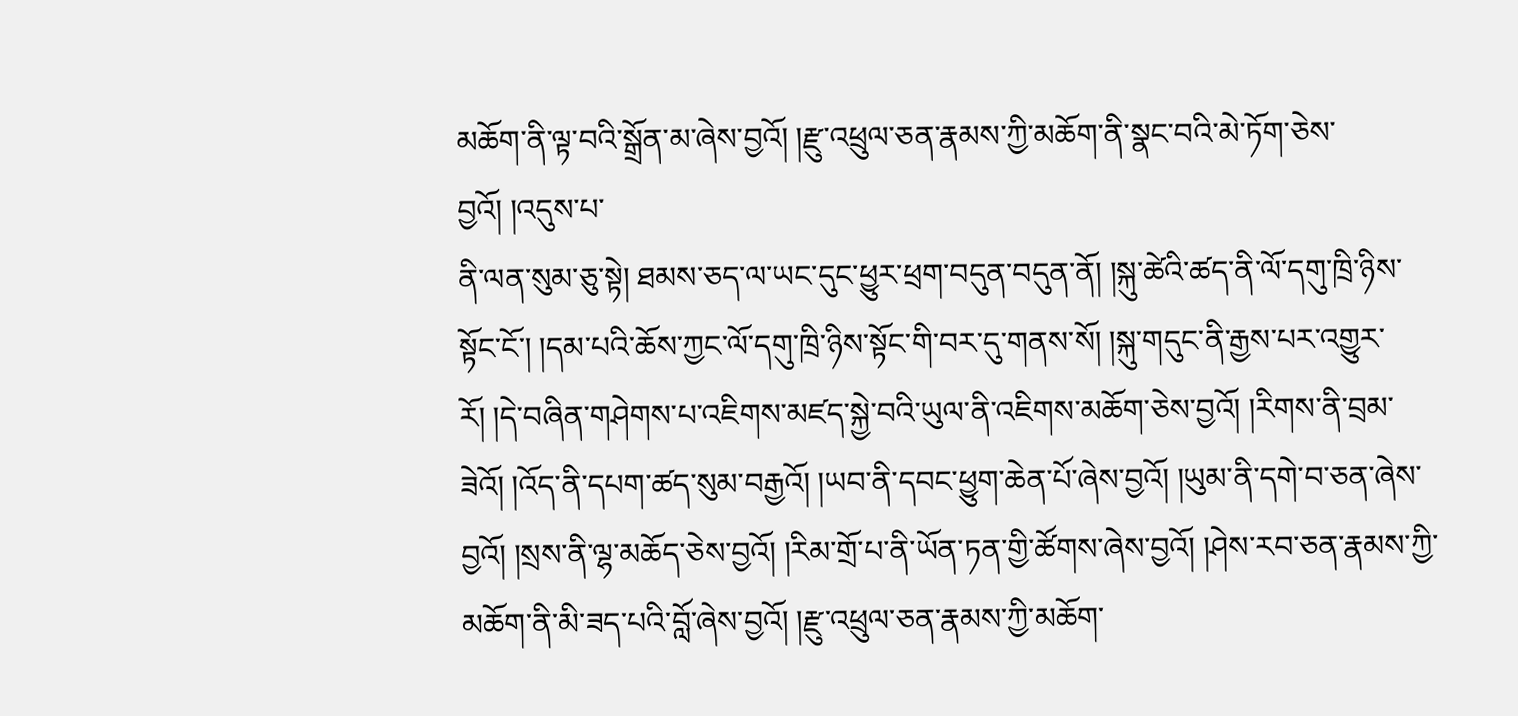མཆོག་ནི་ལྟ་བའི་སྒྲོན་མ་ཞེས་བྱའོ། །རྫུ་འཕྲུལ་ཅན་རྣམས་ཀྱི་མཆོག་ནི་སྣང་བའི་མེ་ཏོག་ཅེས་བྱའོ། །འདུས་པ་
ནི་ལན་སུམ་ཅུ་སྟེ། ཐམས་ཅད་ལ་ཡང་དུང་ཕྱུར་ཕྲག་བདུན་བདུན་ནོ། །སྐུ་ཚེའི་ཚད་ནི་ལོ་དགུ་ཁྲི་ཉིས་སྟོང་ངོ་། །དམ་པའི་ཆོས་ཀྱང་ལོ་དགུ་ཁྲི་ཉིས་སྟོང་གི་བར་དུ་གནས་སོ། །སྐུ་གདུང་ནི་རྒྱས་པར་འགྱུར་རོ། །དེ་བཞིན་གཤེགས་པ་འཇིགས་མཛད་སྐྱེ་བའི་ཡུལ་ནི་འཇིགས་མཆོག་ཅེས་བྱའོ། །རིགས་ནི་བྲམ་ཟེའོ། །འོད་ནི་དཔག་ཚད་སུམ་བརྒྱའོ། །ཡབ་ནི་དབང་ཕྱུག་ཆེན་པོ་ཞེས་བྱའོ། །ཡུམ་ནི་དགེ་བ་ཅན་ཞེས་བྱའོ། །སྲས་ནི་ལྷ་མཆོད་ཅེས་བྱའོ། །རིམ་གྲོ་པ་ནི་ཡོན་ཏན་གྱི་ཚོགས་ཞེས་བྱའོ། །ཤེས་རབ་ཅན་རྣམས་ཀྱི་མཆོག་ནི་མི་ཟད་པའི་བློ་ཞེས་བྱའོ། །རྫུ་འཕྲུལ་ཅན་རྣམས་ཀྱི་མཆོག་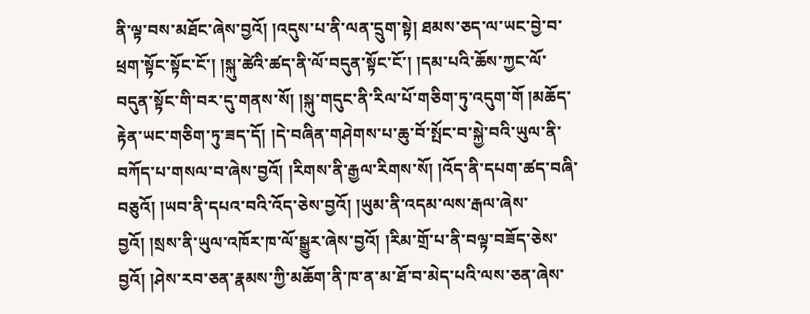ནི་ལྟ་བས་མཐོང་ཞེས་བྱའོ། །འདུས་པ་ནི་ལན་དྲུག་སྟེ། ཐམས་ཅད་ལ་ཡང་བྱེ་བ་ཕྲག་སྟོང་སྟོང་ངོ་། །སྐུ་ཚེའི་ཚད་ནི་ལོ་བདུན་སྟོང་ངོ་། །དམ་པའི་ཆོས་ཀྱང་ལོ་བདུན་སྟོང་གི་བར་དུ་གནས་སོ། །སྐུ་གདུང་ནི་རིལ་པོ་གཅིག་ཏུ་འདུག་གོ །མཆོད་རྟེན་ཡང་གཅིག་ཏུ་ཟད་དོ། །དེ་བཞིན་གཤེགས་པ་ཆུ་བོ་སྤོང་བ་སྐྱེ་བའི་ཡུལ་ནི་བཀོད་པ་གསལ་བ་ཞེས་བྱའོ། །རིགས་ནི་རྒྱལ་རིགས་སོ། །འོད་ནི་དཔག་ཚད་བཞི་བཅུའོ། །ཡབ་ནི་དཔའ་བའི་འོད་ཅེས་བྱའོ། །ཡུམ་ནི་འདམ་ལས་རྒལ་ཞེས་བྱའོ། །སྲས་ནི་ཡུལ་འཁོར་ཁ་ལོ་སྒྱུར་ཞེས་བྱའོ། །རིམ་གྲོ་པ་ནི་བལྟ་བཟོད་ཅེས་བྱའོ། །ཤེས་རབ་ཅན་རྣམས་ཀྱི་མཆོག་ནི་ཁ་ན་མ་ཐོ་བ་མེད་པའི་ལས་ཅན་ཞེས་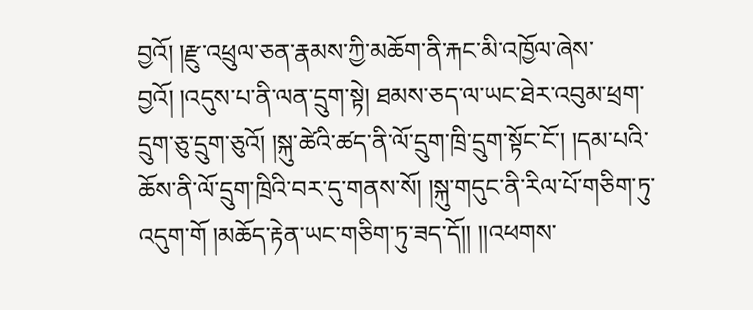བྱའོ། །རྫུ་འཕྲུལ་ཅན་རྣམས་ཀྱི་མཆོག་ནི་རྐང་མི་འཁྱོལ་ཞེས་བྱའོ། །འདུས་པ་ནི་ལན་དྲུག་སྟེ། ཐམས་ཅད་ལ་ཡང་ཐེར་འབུམ་ཕྲག་དྲུག་ཅུ་དྲུག་ཅུའོ། །སྐུ་ཚེའི་ཚད་ནི་ལོ་དྲུག་ཁྲི་དྲུག་སྟོང་ངོ་། །དམ་པའི་ཆོས་ནི་ལོ་དྲུག་ཁྲིའི་བར་དུ་གནས་སོ། །སྐུ་གདུང་ནི་རིལ་པོ་གཅིག་ཏུ་འདུག་གོ །མཆོད་རྟེན་ཡང་གཅིག་ཏུ་ཟད་དོ།། །།འཕགས་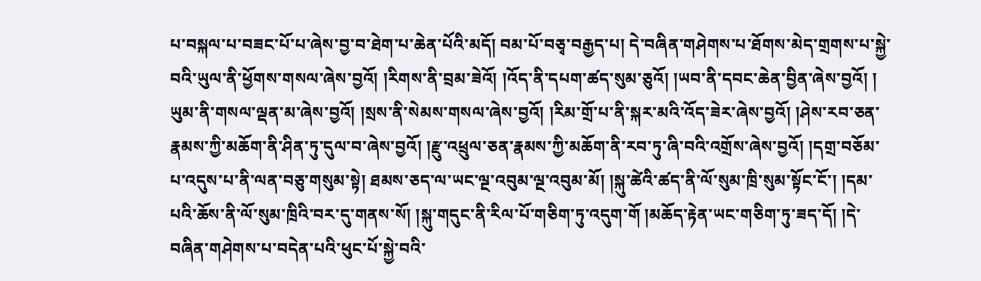པ་བསྐལ་པ་བཟང་པོ་པ་ཞེས་བྱ་བ་ཐེག་པ་ཆེན་པོའི་མདོ། བམ་པོ་བཅྭ་བརྒྱད་པ། དེ་བཞིན་གཤེགས་པ་ཐོགས་མེད་གྲགས་པ་སྐྱེ་བའི་ཡུལ་ནི་ཕྱོགས་གསལ་ཞེས་བྱའོ། །རིགས་ནི་བྲམ་ཟེའོ། །འོད་ནི་དཔག་ཚད་སུམ་ཅུའོ། །ཡབ་ནི་དབང་ཆེན་བྱིན་ཞེས་བྱའོ། །
ཡུམ་ནི་གསལ་ལྡན་མ་ཞེས་བྱའོ། །སྲས་ནི་སེམས་གསལ་ཞེས་བྱའོ། །རིམ་གྲོ་པ་ནི་སྐར་མའི་འོད་ཟེར་ཞེས་བྱའོ། །ཤེས་རབ་ཅན་རྣམས་ཀྱི་མཆོག་ནི་ཤིན་ཏུ་དུལ་བ་ཞེས་བྱའོ། །རྫུ་འཕྲུལ་ཅན་རྣམས་ཀྱི་མཆོག་ནི་རབ་ཏུ་ཞི་བའི་འགྲོས་ཞེས་བྱའོ། །དགྲ་བཅོམ་པ་འདུས་པ་ནི་ལན་བཅུ་གསུམ་སྟེ། ཐམས་ཅད་ལ་ཡང་ལྔ་འབུམ་ལྔ་འབུམ་མོ། །སྐུ་ཚེའི་ཚད་ནི་ལོ་སུམ་ཁྲི་སུམ་སྟོང་ངོ་། །དམ་པའི་ཆོས་ནི་ལོ་སུམ་ཁྲིའི་བར་དུ་གནས་སོ། །སྐུ་གདུང་ནི་རིལ་པོ་གཅིག་ཏུ་འདུག་གོ །མཆོད་རྟེན་ཡང་གཅིག་ཏུ་ཟད་དོ། །དེ་བཞིན་གཤེགས་པ་བདེན་པའི་ཕུང་པོ་སྐྱེ་བའི་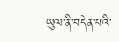ཡུལ་ནི་བདེན་པའི་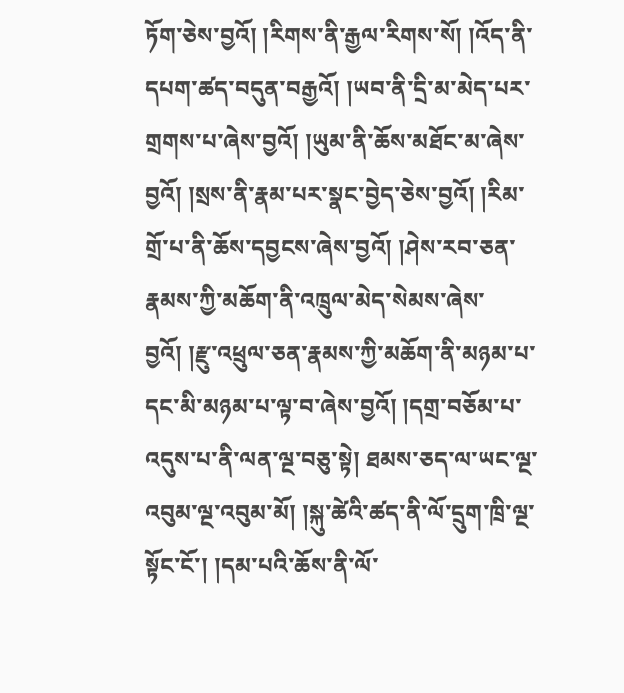ཏོག་ཅེས་བྱའོ། །རིགས་ནི་རྒྱལ་རིགས་སོ། །འོད་ནི་དཔག་ཚད་བདུན་བརྒྱའོ། །ཡབ་ནི་དྲི་མ་མེད་པར་གྲགས་པ་ཞེས་བྱའོ། །ཡུམ་ནི་ཆོས་མཐོང་མ་ཞེས་བྱའོ། །སྲས་ནི་རྣམ་པར་སྣང་བྱེད་ཅེས་བྱའོ། །རིམ་གྲོ་པ་ནི་ཆོས་དབྱངས་ཞེས་བྱའོ། །ཤེས་རབ་ཅན་རྣམས་ཀྱི་མཆོག་ནི་འཁྲུལ་མེད་སེམས་ཞེས་བྱའོ། །རྫུ་འཕྲུལ་ཅན་རྣམས་ཀྱི་མཆོག་ནི་མཉམ་པ་དང་མི་མཉམ་པ་ལྟ་བ་ཞེས་བྱའོ། །དགྲ་བཅོམ་པ་འདུས་པ་ནི་ལན་ལྔ་བཅུ་སྟེ། ཐམས་ཅད་ལ་ཡང་ལྔ་འབུམ་ལྔ་འབུམ་མོ། །སྐུ་ཚེའི་ཚད་ནི་ལོ་དྲུག་ཁྲི་ལྔ་སྟོང་ངོ་། །དམ་པའི་ཆོས་ནི་ལོ་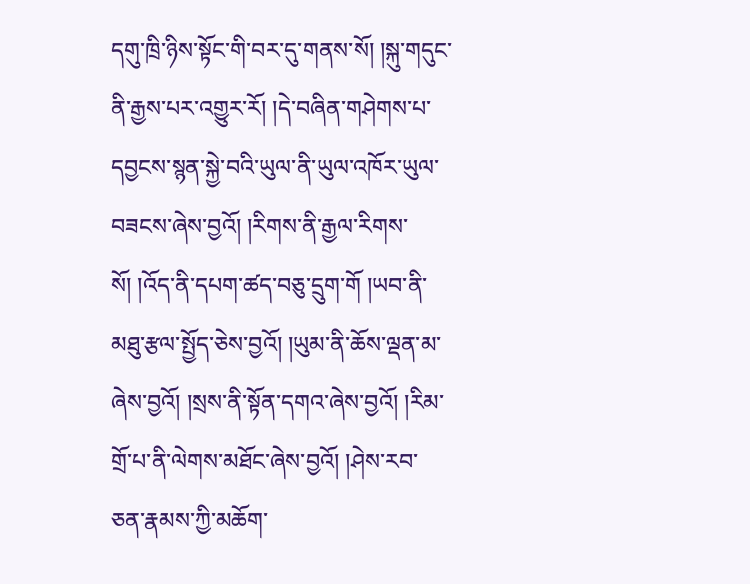དགུ་ཁྲི་ཉིས་སྟོང་གི་བར་དུ་གནས་སོ། །སྐུ་གདུང་ནི་རྒྱས་པར་འགྱུར་རོ། །དེ་བཞིན་གཤེགས་པ་དབྱངས་སྙན་སྐྱེ་བའི་ཡུལ་ནི་ཡུལ་འཁོར་ཡུལ་བཟངས་ཞེས་བྱའོ། །རིགས་ནི་རྒྱལ་རིགས་སོ། །འོད་ནི་དཔག་ཚད་བཅུ་དྲུག་གོ །ཡབ་ནི་མཐུ་རྩལ་སྤྱོད་ཅེས་བྱའོ། །ཡུམ་ནི་ཆོས་ལྡན་མ་ཞེས་བྱའོ། །སྲས་ནི་སྟོན་དགའ་ཞེས་བྱའོ། །རིམ་གྲོ་པ་ནི་ལེགས་མཐོང་ཞེས་བྱའོ། །ཤེས་རབ་ཅན་རྣམས་ཀྱི་མཆོག་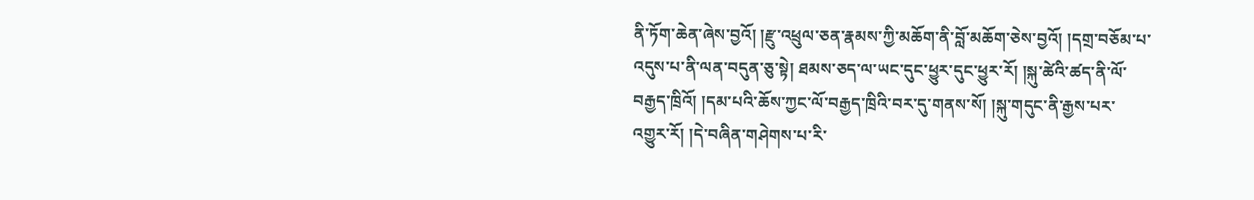ནི་ཏོག་ཆེན་ཞེས་བྱའོ། །རྫུ་འཕྲུལ་ཅན་རྣམས་ཀྱི་མཆོག་ནི་བློ་མཆོག་ཅེས་བྱའོ། །དགྲ་བཅོམ་པ་འདུས་པ་ནི་ལན་བདུན་ཅུ་སྟེ། ཐམས་ཅད་ལ་ཡང་དུང་ཕྱུར་དུང་ཕྱུར་རོ། །སྐུ་ཚེའི་ཚད་ནི་ལོ་བརྒྱད་ཁྲིའོ། །དམ་པའི་ཆོས་ཀྱང་ལོ་བརྒྱད་ཁྲིའི་བར་དུ་གནས་སོ། །སྐུ་གདུང་ནི་རྒྱས་པར་འགྱུར་རོ། །དེ་བཞིན་གཤེགས་པ་རི་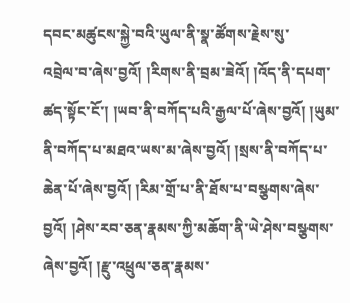དབང་མཚུངས་སྐྱེ་བའི་ཡུལ་ནི་སྣ་ཚོགས་རྗེས་སུ་
འབྲེལ་བ་ཞེས་བྱའོ། །རིགས་ནི་བྲམ་ཟེའོ། །འོད་ནི་དཔག་ཚད་སྟོང་ངོ་། །ཡབ་ནི་བཀོད་པའི་རྒྱལ་པོ་ཞེས་བྱའོ། །ཡུམ་ནི་བཀོད་པ་མཐའ་ཡས་མ་ཞེས་བྱའོ། །སྲས་ནི་བཀོད་པ་ཆེན་པོ་ཞེས་བྱའོ། །རིམ་གྲོ་པ་ནི་ཐོས་པ་བསྩགས་ཞེས་བྱའོ། །ཤེས་རབ་ཅན་རྣམས་ཀྱི་མཆོག་ནི་ཡེ་ཤེས་བསྩགས་ཞེས་བྱའོ། །རྫུ་འཕྲུལ་ཅན་རྣམས་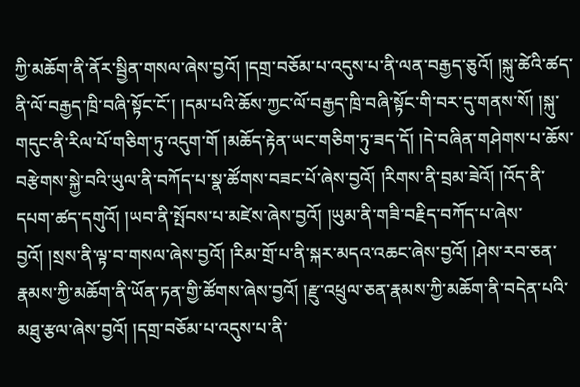ཀྱི་མཆོག་ནི་ནོར་སྦྱིན་གསལ་ཞེས་བྱའོ། །དགྲ་བཅོམ་པ་འདུས་པ་ནི་ལན་བརྒྱད་ཅུའོ། །སྐུ་ཚེའི་ཚད་ནི་ལོ་བརྒྱད་ཁྲི་བཞི་སྟོང་ངོ་། །དམ་པའི་ཆོས་ཀྱང་ལོ་བརྒྱད་ཁྲི་བཞི་སྟོང་གི་བར་དུ་གནས་སོ། །སྐུ་གདུང་ནི་རིལ་པོ་གཅིག་ཏུ་འདུག་གོ །མཆོད་རྟེན་ཡང་གཅིག་ཏུ་ཟད་དོ། །དེ་བཞིན་གཤེགས་པ་ཆོས་བརྩེགས་སྐྱེ་བའི་ཡུལ་ནི་བཀོད་པ་སྣ་ཚོགས་བཟང་པོ་ཞེས་བྱའོ། །རིགས་ནི་བྲམ་ཟེའོ། །འོད་ནི་དཔག་ཚད་དགུའོ། །ཡབ་ནི་སྤོབས་པ་མཛེས་ཞེས་བྱའོ། །ཡུམ་ནི་གཟི་བརྗིད་བཀོད་པ་ཞེས་བྱའོ། །སྲས་ནི་ལྟ་བ་གསལ་ཞེས་བྱའོ། །རིམ་གྲོ་པ་ནི་སྐར་མདའ་འཆང་ཞེས་བྱའོ། །ཤེས་རབ་ཅན་རྣམས་ཀྱི་མཆོག་ནི་ཡོན་ཏན་གྱི་ཚོགས་ཞེས་བྱའོ། །རྫུ་འཕྲུལ་ཅན་རྣམས་ཀྱི་མཆོག་ནི་བདེན་པའི་མཐུ་རྩལ་ཞེས་བྱའོ། །དགྲ་བཅོམ་པ་འདུས་པ་ནི་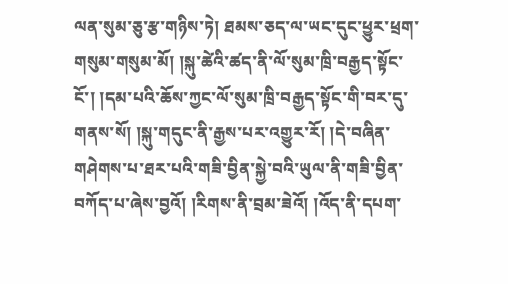ལན་སུམ་ཅུ་རྩ་གཉིས་ཏེ། ཐམས་ཅད་ལ་ཡང་དུང་ཕྱུར་ཕྲག་གསུམ་གསུམ་མོ། །སྐུ་ཚེའི་ཚད་ནི་ལོ་སུམ་ཁྲི་བརྒྱད་སྟོང་ངོ་། །དམ་པའི་ཆོས་ཀྱང་ལོ་སུམ་ཁྲི་བརྒྱད་སྟོང་གི་བར་དུ་གནས་སོ། །སྐུ་གདུང་ནི་རྒྱས་པར་འགྱུར་རོ། །དེ་བཞིན་གཤེགས་པ་ཐར་པའི་གཟི་བྱིན་སྐྱེ་བའི་ཡུལ་ནི་གཟི་བྱིན་བཀོད་པ་ཞེས་བྱའོ། །རིགས་ནི་བྲམ་ཟེའོ། །འོད་ནི་དཔག་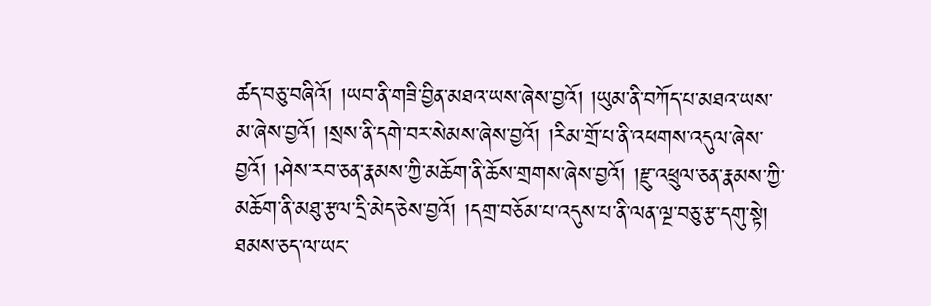ཚད་བཅུ་བཞིའོ། །ཡབ་ནི་གཟི་བྱིན་མཐའ་ཡས་ཞེས་བྱའོ། །ཡུམ་ནི་བཀོད་པ་མཐའ་ཡས་མ་ཞེས་བྱའོ། །སྲས་ནི་དགེ་བར་སེམས་ཞེས་བྱའོ། །རིམ་གྲོ་པ་ནི་འཕགས་འདུལ་ཞེས་བྱའོ། །ཤེས་རབ་ཅན་རྣམས་ཀྱི་མཆོག་ནི་ཆོས་གྲགས་ཞེས་བྱའོ། །རྫུ་འཕྲུལ་ཅན་རྣམས་ཀྱི་མཆོག་ནི་མཐུ་རྩལ་དྲི་མེད་ཅེས་བྱའོ། །དགྲ་བཅོམ་པ་འདུས་པ་ནི་ལན་ལྔ་བཅུ་རྩ་དགུ་སྟེ། ཐམས་ཅད་ལ་ཡང་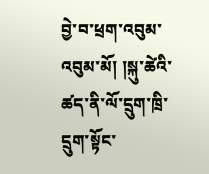བྱེ་བ་ཕྲག་འབུམ་འབུམ་མོ། །སྐུ་ཚེའི་ཚད་ནི་ལོ་དྲུག་ཁྲི་དྲུག་སྟོང་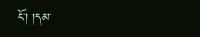ངོ་། །དམ་